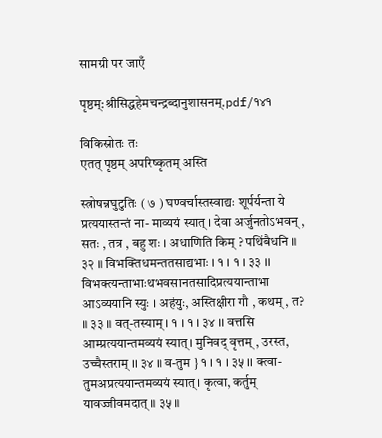सामग्री पर जाएँ

पृष्ठम्:श्रीसिद्धहेमचन्द्रब्दानुशासनम्.pdf/१४१

विकिस्रोतः तः
एतत् पृष्ठम् अपरिष्कृतम् अस्ति

स्त्रोषन्नघुटुतिः ( ७ ) घण्वर्चास्तस्वाद्यः शूर्पर्यन्ता ये प्रत्ययास्तन्तं ना- माव्ययं स्यात् । देवा अर्जुनतोऽभवन् , सतः , तत्र , बहु शः । अधाणिति किम् ? पथिंबैधनि ॥ ३२ ॥ विभक्तिधमन्ततसाद्यभाः । १ । १ । ३३ ।। विभक्त्यन्ताभाःथभवसानतसादिप्रत्ययान्ताभा आऽव्ययानि स्युः । अहंयुः, अस्तिक्षीरा गौ , कथम् , त? ॥ ३३ ॥ वत्-तस्याम् । १ । १ । ३४ ।। वत्तसि आम्प्रत्ययान्तमव्ययं स्यात्। मुनिवद् वृत्तम् , उरस्त, उच्चैस्तराम् ।। ३४ ॥ व-तुम } १ । १ । ३५ ।। क्त्वा-तुमअप्रत्ययान्तमव्ययं स्यात्। कृत्वा, कर्तुम् यावज्जीवमदात् ॥ ३५ ॥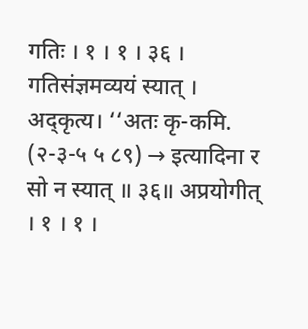गतिः । १ । १ । ३६ । गतिसंज्ञमव्ययं स्यात् । अद्कृत्य। ‘‘अतः कृ-कमि. (२-३-५ ५ ८९) → इत्यादिना र सो न स्यात् ॥ ३६॥ अप्रयोगीत् । १ । १ ।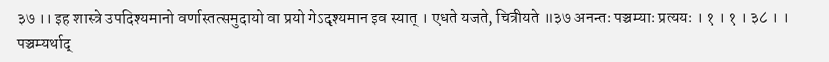३७ ।। इह शास्त्रे उपदिश्यमानो वर्णास्तत्समुदायो वा प्रयो गेऽदृश्यमान इव स्यात् । एधते यजते, चित्रीयते ॥३७ अनन्तः पञ्चम्याः प्रत्ययः । १ । १ । ३८ । । पञ्चम्यर्थाद्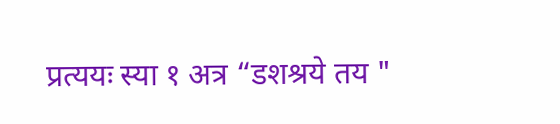प्रत्ययः स्या १ अत्र “डशश्रये तय "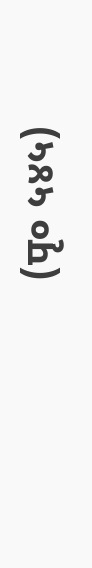(पृ० ५४५)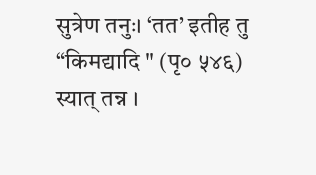सुत्रेण तनुः। ‘तत’ इतीह तु “किमद्यादि " (पृ० ५४६) स्यात् तन्न ।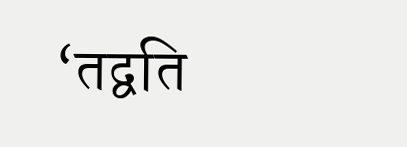‘तद्वति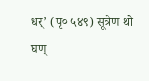धर्’ (पृ० ५४९) सूत्रेण थो घण्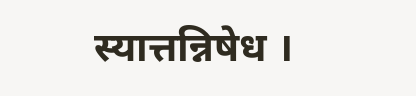स्यात्तन्निषेध ।